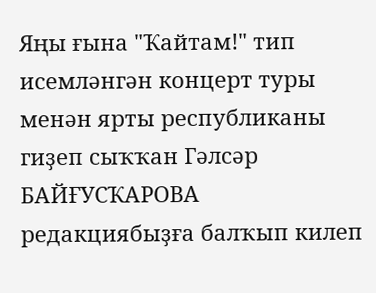Яңы ғына "Ҡайтам!" тип исемләнгән концерт туры менән ярты республиканы гиҙеп сыҡҡан Гәлсәр БАЙҒУСҠАРОВА редакциябыҙға балҡып килеп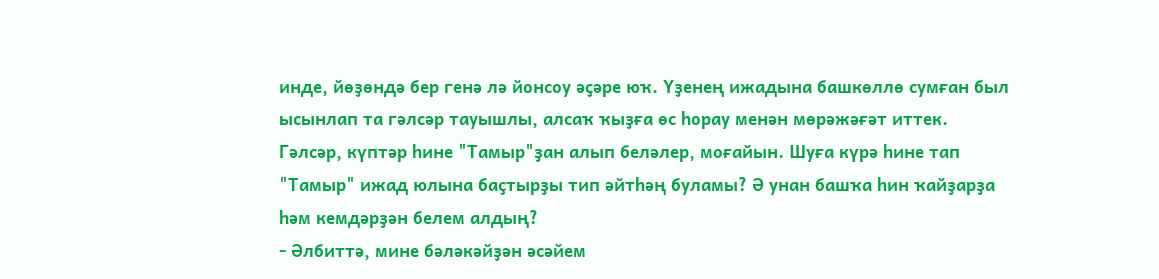инде, йөҙөндә бер генә лә йонсоу әҫәре юҡ. Үҙенең ижадына башкөллө сумған был ысынлап та гәлсәр тауышлы, алсаҡ ҡыҙға өс һорау менән мөрәжәғәт иттек.
Гәлсәр, күптәр һине "Тамыр"ҙан алып беләлер, моғайын. Шуға күрә һине тап "Тамыр" ижад юлына баҫтырҙы тип әйтһәң буламы? Ә унан башҡа һин ҡайҙарҙа һәм кемдәрҙән белем алдың?
- Әлбиттә, мине бәләкәйҙән әсәйем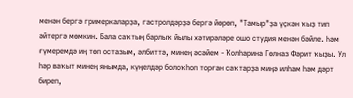менән бергә гримеркаларҙа, гастролдәрҙә бергә йөрөп, "Тамыр"ҙа үҫкән ҡыҙ тип әйтергә мөмкин. Бала саҡтың барлыҡ йылы хәтирәләре ошо студия менән бәйле. Һәм ғүмеремдә иң төп остазым, әлбиттә, минең әсәйем - Ҡолһарина Гөлназ Фәрит ҡыҙы. Ул һәр ваҡыт минең янымда, күңелдәр болоҡһоп торған саҡтарҙа миңә илһам һәм дәрт биреп,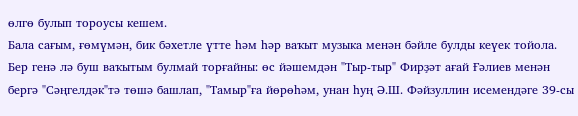өлгө булып тороусы кешем.
Бала сағым, ғөмүмән, бик бәхетле үтте һәм һәр ваҡыт музыка менән бәйле булды кеүек тойола. Бер генә лә буш ваҡытым булмай торғайны: өс йәшемдән "Тыр-тыр" Фирҙәт ағай Ғәлиев менән бергә "Сәңгелдәк"тә төшә башлап, "Тамыр"ға йөрөһәм, унан һуң Ә.Ш. Фәйзуллин исемендәге 39-сы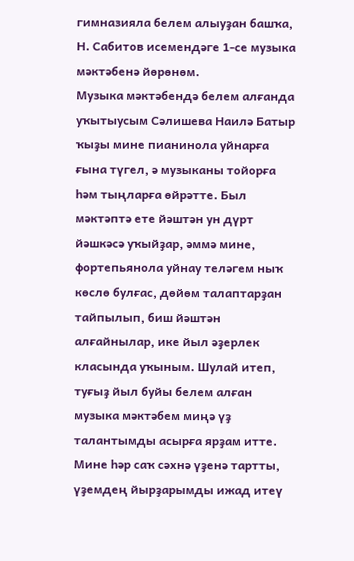гимназияла белем алыуҙан башҡа, Н. Сабитов исемендәге 1-се музыка мәктәбенә йөрөнөм.
Музыка мәктәбендә белем алғанда уҡытыусым Сәлишева Наилә Батыр ҡыҙы мине пианинола уйнарға ғына түгел, ә музыканы тойорға һәм тыңларға өйрәтте. Был мәктәптә ете йәштән ун дүрт йәшкәсә уҡыйҙар, әммә мине, фортепьянола уйнау теләгем ныҡ көслө булғас, дөйөм талаптарҙан тайпылып, биш йәштән алғайнылар, ике йыл әҙерлек класында уҡыным. Шулай итеп, туғыҙ йыл буйы белем алған музыка мәктәбем миңә үҙ талантымды асырға ярҙам итте.
Мине һәр саҡ сәхнә үҙенә тартты, үҙемдең йырҙарымды ижад итеү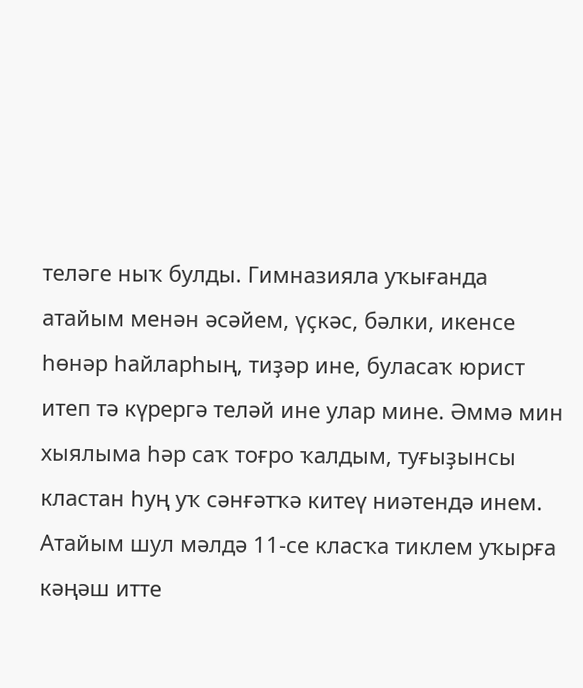теләге ныҡ булды. Гимназияла уҡығанда атайым менән әсәйем, үҫкәс, бәлки, икенсе һөнәр һайларһың, тиҙәр ине, буласаҡ юрист итеп тә күрергә теләй ине улар мине. Әммә мин хыялыма һәр саҡ тоғро ҡалдым, туғыҙынсы кластан һуң уҡ сәнғәтҡә китеү ниәтендә инем. Атайым шул мәлдә 11-се класҡа тиклем уҡырға кәңәш итте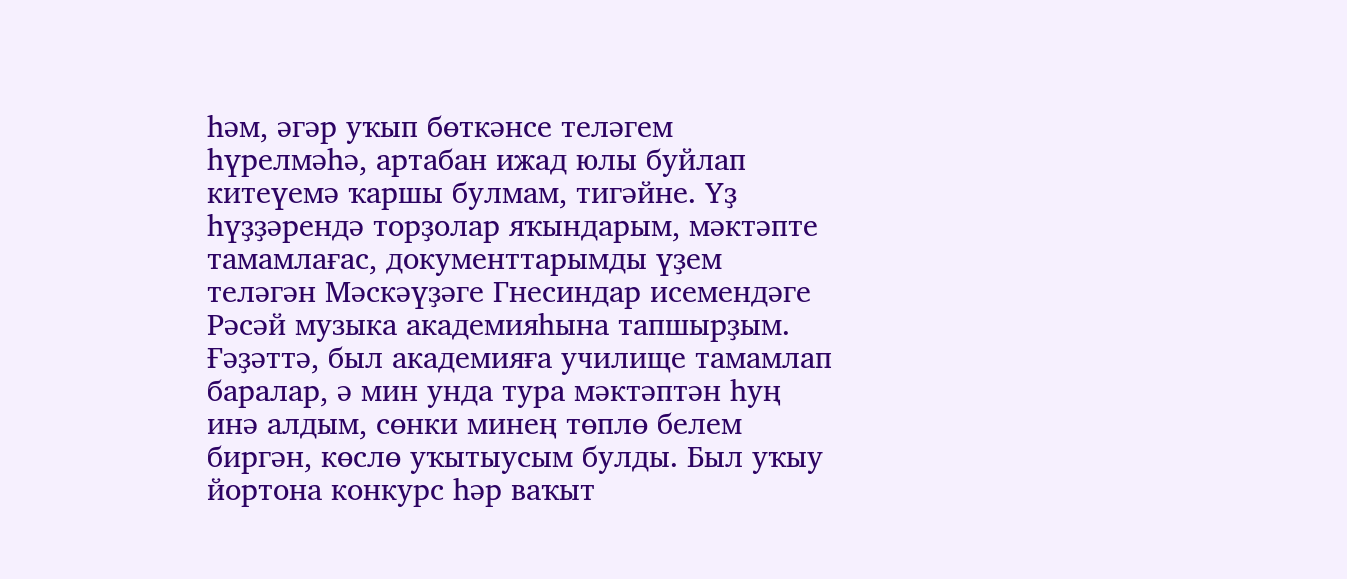һәм, әгәр уҡып бөткәнсе теләгем һүрелмәһә, артабан ижад юлы буйлап китеүемә ҡаршы булмам, тигәйне. Үҙ һүҙҙәрендә торҙолар яҡындарым, мәктәпте тамамлағас, документтарымды үҙем теләгән Мәскәүҙәге Гнесиндар исемендәге Рәсәй музыка академияһына тапшырҙым.
Ғәҙәттә, был академияға училище тамамлап баралар, ә мин унда тура мәктәптән һуң инә алдым, сөнки минең төплө белем биргән, көслө уҡытыусым булды. Был уҡыу йортона конкурс һәр ваҡыт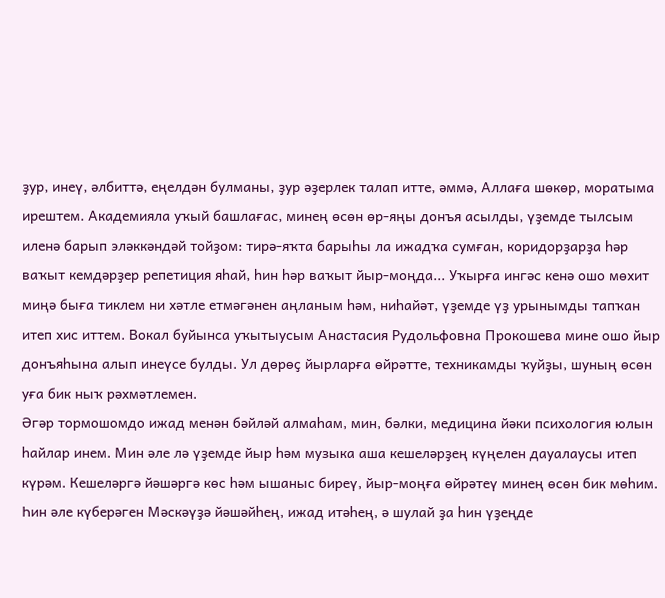ҙур, инеү, әлбиттә, еңелдән булманы, ҙур әҙерлек талап итте, әммә, Аллаға шөкөр, моратыма ирештем. Академияла уҡый башлағас, минең өсөн өр-яңы донъя асылды, үҙемде тылсым иленә барып эләккәндәй тойҙом: тирә-яҡта барыһы ла ижадҡа сумған, коридорҙарҙа һәр ваҡыт кемдәрҙер репетиция яһай, һин һәр ваҡыт йыр-моңда... Уҡырға ингәс кенә ошо мөхит миңә быға тиклем ни хәтле етмәгәнен аңланым һәм, ниһайәт, үҙемде үҙ урынымды тапҡан итеп хис иттем. Вокал буйынса уҡытыусым Анастасия Рудольфовна Прокошева мине ошо йыр донъяһына алып инеүсе булды. Ул дөрөҫ йырларға өйрәтте, техникамды ҡуйҙы, шуның өсөн уға бик ныҡ рәхмәтлемен.
Әгәр тормошомдо ижад менән бәйләй алмаһам, мин, бәлки, медицина йәки психология юлын һайлар инем. Мин әле лә үҙемде йыр һәм музыка аша кешеләрҙең күңелен дауалаусы итеп күрәм. Кешеләргә йәшәргә көс һәм ышаныс биреү, йыр-моңға өйрәтеү минең өсөн бик мөһим.
Һин әле күберәген Мәскәүҙә йәшәйһең, ижад итәһең, ә шулай ҙа һин үҙеңде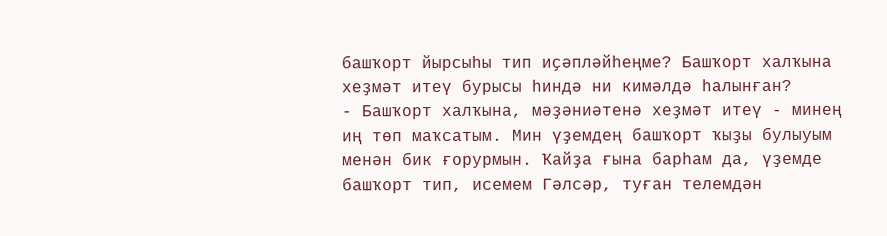башҡорт йырсыһы тип иҫәпләйһеңме? Башҡорт халҡына хеҙмәт итеү бурысы һиндә ни кимәлдә һалынған?
- Башҡорт халҡына, мәҙәниәтенә хеҙмәт итеү - минең иң төп маҡсатым. Мин үҙемдең башҡорт ҡыҙы булыуым менән бик ғорурмын. Ҡайҙа ғына барһам да, үҙемде башҡорт тип, исемем Гәлсәр, туған телемдән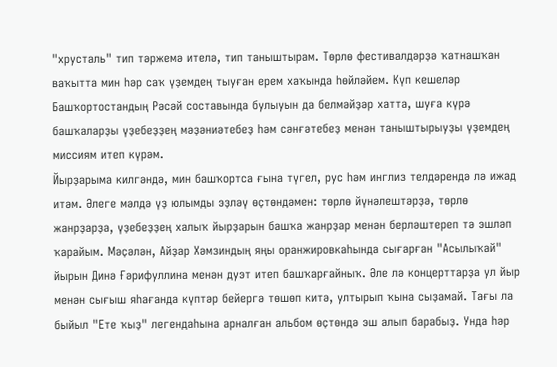"хрусталь" тип тәржемә ителә, тип таныштырам. Төрлө фестивалдәрҙә ҡатнашҡан ваҡытта мин һәр саҡ үҙемдең тыуған ерем хаҡында һөйләйем. Күп кешеләр Башҡортостандың Рәсәй составында булыуын да белмәйҙәр хатта, шуға күрә башҡаларҙы үҙебеҙҙең мәҙәниәтебеҙ һәм сәнғәтебеҙ менән таныштырыуҙы үҙемдең миссиям итеп күрәм.
Йырҙарыма килгәндә, мин башҡортса ғына түгел, рус һәм инглиз телдәрендә лә ижад итәм. Әлеге мәлдә үҙ юлымды эҙләү өҫтөндәмен: төрлө йүнәлештәрҙә, төрлө жанрҙарҙа, үҙебеҙҙең халыҡ йырҙарын башҡа жанрҙар менән берләштереп тә эшләп ҡарайым. Мәҫәлән, Айҙар Хәмзиндың яңы оранжировкаһында сығарған "Асылыҡай" йырын Динә Ғәрифуллина менән дуэт итеп башҡарғайныҡ. Әле лә концерттарҙа ул йыр менән сығыш яһағанда күптәр бейергә төшөп китә, ултырып ҡына сыҙамай. Тағы ла быйыл "Ете ҡыҙ" легендаһына арналған альбом өҫтөндә эш алып барабыҙ. Унда һәр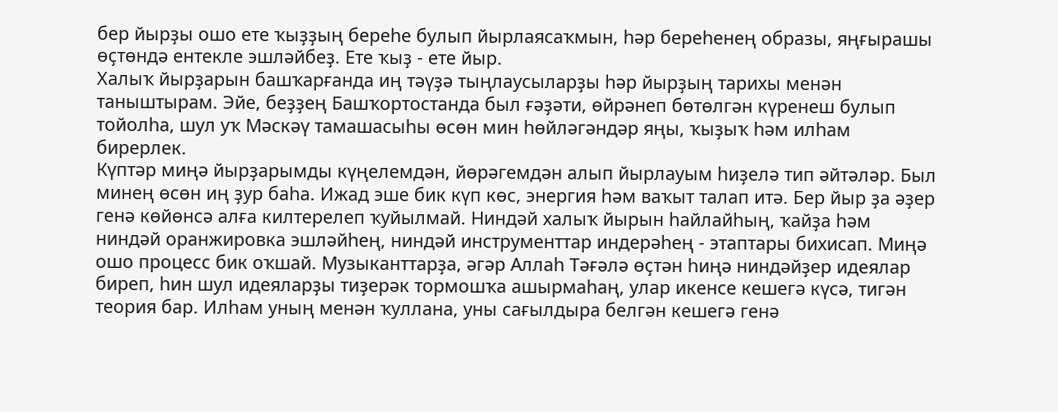бер йырҙы ошо ете ҡыҙҙың береһе булып йырлаясаҡмын, һәр береһенең образы, яңғырашы өҫтөндә ентекле эшләйбеҙ. Ете ҡыҙ - ете йыр.
Халыҡ йырҙарын башҡарғанда иң тәүҙә тыңлаусыларҙы һәр йырҙың тарихы менән таныштырам. Эйе, беҙҙең Башҡортостанда был ғәҙәти, өйрәнеп бөтөлгән күренеш булып тойолһа, шул уҡ Мәскәү тамашасыһы өсөн мин һөйләгәндәр яңы, ҡыҙыҡ һәм илһам бирерлек.
Күптәр миңә йырҙарымды күңелемдән, йөрәгемдән алып йырлауым һиҙелә тип әйтәләр. Был минең өсөн иң ҙур баһа. Ижад эше бик күп көс, энергия һәм ваҡыт талап итә. Бер йыр ҙа әҙер генә көйөнсә алға килтерелеп ҡуйылмай. Ниндәй халыҡ йырын һайлайһың, ҡайҙа һәм ниндәй оранжировка эшләйһең, ниндәй инструменттар индерәһең - этаптары бихисап. Миңә ошо процесс бик оҡшай. Музыканттарҙа, әгәр Аллаһ Тәғәлә өҫтән һиңә ниндәйҙер идеялар биреп, һин шул идеяларҙы тиҙерәк тормошҡа ашырмаһаң, улар икенсе кешегә күсә, тигән теория бар. Илһам уның менән ҡуллана, уны сағылдыра белгән кешегә генә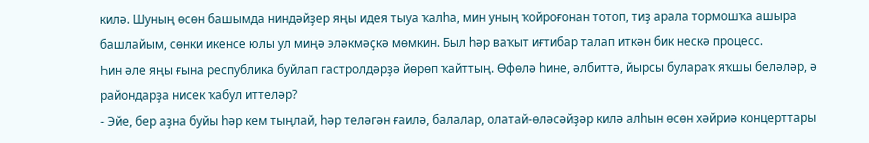килә. Шуның өсөн башымда ниндәйҙер яңы идея тыуа ҡалһа, мин уның ҡойроғонан тотоп, тиҙ арала тормошҡа ашыра башлайым, сөнки икенсе юлы ул миңә эләкмәҫкә мөмкин. Был һәр ваҡыт иғтибар талап иткән бик нескә процесс.
Һин әле яңы ғына республика буйлап гастролдәрҙә йөрөп ҡайттың. Өфөлә һине, әлбиттә, йырсы булараҡ яҡшы беләләр, ә райондарҙа нисек ҡабул иттеләр?
- Эйе, бер аҙна буйы һәр кем тыңлай, һәр теләгән ғаилә, балалар, олатай-өләсәйҙәр килә алһын өсөн хәйриә концерттары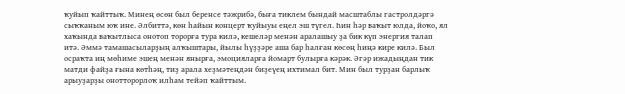ҡуйып ҡайттыҡ. Минең өсөн был беренсе тәжрибә, быға тиклем бындай масштаблы гастролдәргә сыҡҡаным юҡ ине. Әлбиттә, көн һайын концерт ҡуйыуы еңел эш түгел. Һин һәр ваҡыт юлда, йоҡо, ял хаҡында ваҡытлыса онотоп торорға тура килә, кешеләр менән аралашыу ҙа бик күп энергия талап итә. Әммә тамашасыларҙың алҡыштары, йылы һүҙҙәре аша бар һалған көсөң һиңә кире килә. Был осраҡта иң мөһиме эшең менән янырға, эмоцияларға йомарт булырға кәрәк. Әгәр ижадыңдан тик матди файҙа ғына көтһәң, тиҙ арала хеҙмәтеңдән биҙеүең ихтимал бит. Мин был турҙан барлыҡ арыуҙарҙы онотторорлоҡ илһам тейәп ҡайттым.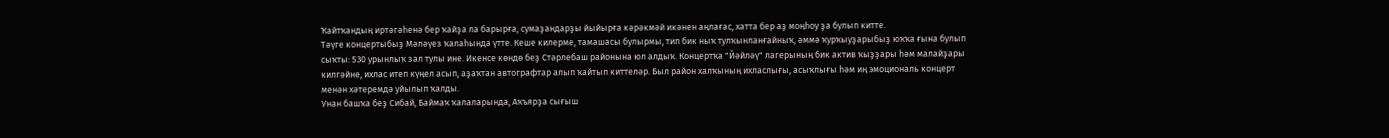Ҡайтҡандың иртәгәһенә бер ҡайҙа ла барырға, сумаҙандарҙы йыйырға кәрәкмәй икәнен аңлағас, хатта бер аҙ моңһоу ҙа булып китте.
Тәүге концертыбыҙ Мәләүез ҡалаһында үтте. Кеше килерме, тамашасы булырмы, тип бик ныҡ тулҡынланғайныҡ, әммә ҡурҡыуҙарыбыҙ юҡҡа ғына булып сыҡты: 530 урынлыҡ зал тулы ине. Икенсе көндө беҙ Стәрлебаш районына юл алдыҡ. Концертҡа "Йәйләү" лагерының бик актив ҡыҙҙары һәм малайҙары килгәйне, ихлас итеп күңел асып, аҙаҡтан автографтар алып ҡайтып киттеләр. Был район халҡының ихласлығы, асыҡлығы һәм иң эмоциональ концерт менән хәтеремдә уйылып ҡалды.
Унан башҡа беҙ Сибай, Баймаҡ ҡалаларында, Аҡъярҙа сығыш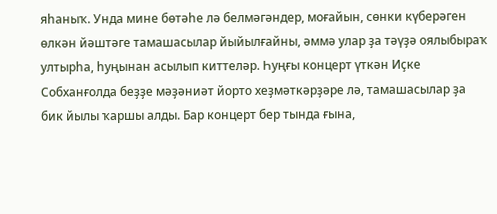яһаныҡ. Унда мине бөтәһе лә белмәгәндер, моғайын, сөнки күберәген өлкән йәштәге тамашасылар йыйылғайны, әммә улар ҙа тәүҙә оялыбыраҡ ултырһа, һуңынан асылып киттеләр. Һуңғы концерт үткән Иҫке Собханғолда беҙҙе мәҙәниәт йорто хеҙмәткәрҙәре лә, тамашасылар ҙа бик йылы ҡаршы алды. Бар концерт бер тында ғына,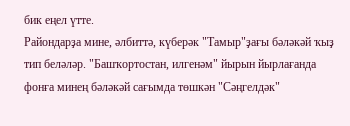бик еңел үтте.
Райондарҙа мине, әлбиттә, күберәк "Тамыр"ҙағы бәләкәй ҡыҙ тип беләләр. "Башҡортостан, илгенәм" йырын йырлағанда фонға минең бәләкәй сағымда төшкән "Сәңгелдәк"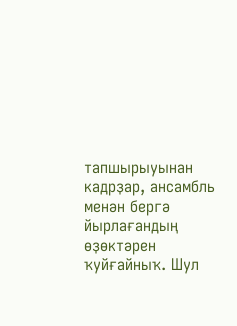тапшырыуынан кадрҙар, ансамбль менән бергә йырлағандың өҙөктәрен ҡуйғайныҡ. Шул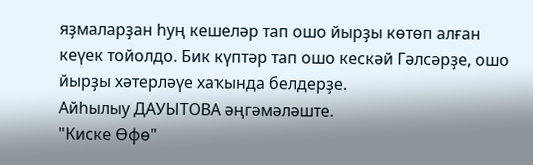яҙмаларҙан һуң кешеләр тап ошо йырҙы көтөп алған кеүек тойолдо. Бик күптәр тап ошо кескәй Гәлсәрҙе, ошо йырҙы хәтерләүе хаҡында белдерҙе.
Айһылыу ДАУЫТОВА әңгәмәләште.
"Киске Өфө"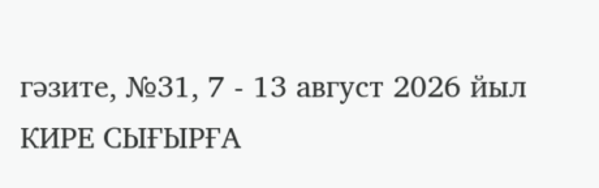гәзите, №31, 7 - 13 август 2026 йыл
КИРЕ СЫҒЫРҒА